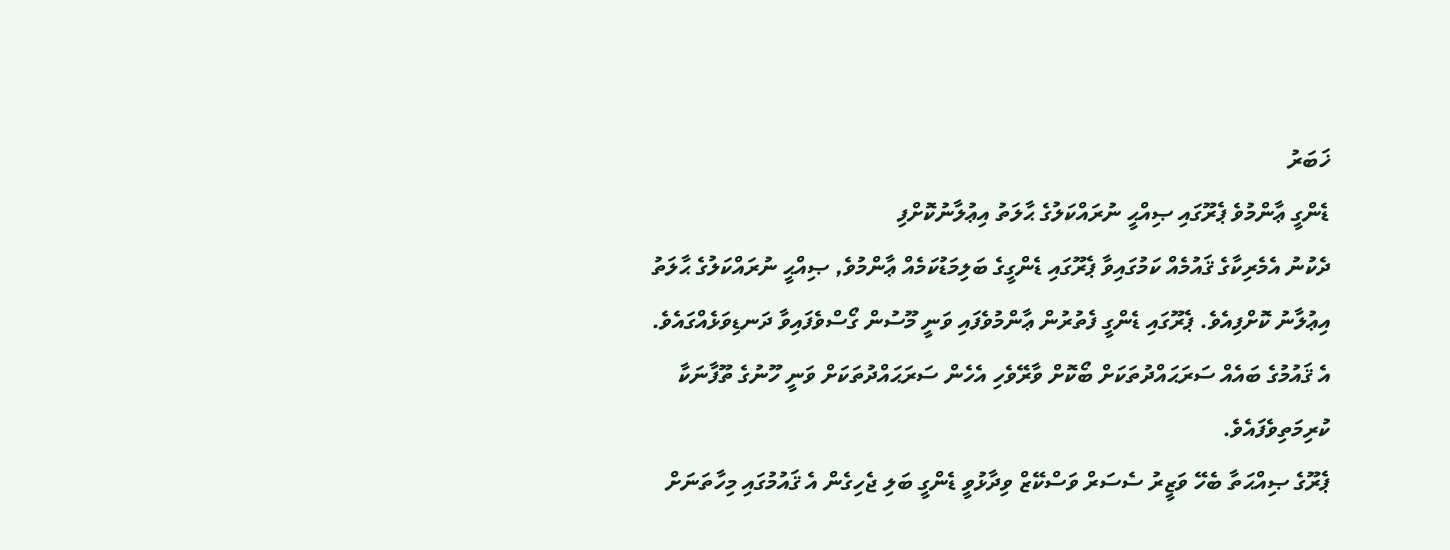ޚަބަރު
ޑެންގީ ޢާންމުވެ ޕެރޫގައި ޞިއްޙީ ނުރައްކަލުގެ ޙާލަތު އިޢުލާނުކޮށްފި
ދެކުނު އެމެރިކާގެ ޤައުމެއް ކަމުގައިވާ ޕެރޫގައި ޑެންގީގެ ބަލިމަޑުކަމެއް ޢާންމުވެ, ޞިއްޙީ ނުރައްކަލުގެ ޙާލަތު އިޢުލާނު ކޮށްފިއެވެ. ޕެރޫގައި ޑެންގީ ފެތުރުން ޢާންމުވެފައި ވަނީ މޫސުން ގޯސްވެފައިވާ ދަނޑިވަޅެއްގައެވެ. އެ ޤައުމުގެ ބައެއް ސަރަޙައްދުތަކަށް ބޯކޮށް ވާރޭވެހި އެހެން ސަރަޙައްދުތަކަށް ވަނީ ހޫނުގެ ތޫފާނަކާ ކުރިމަތިވެފައެވެ.
ޕެރޫގެ ޞިއްޙަތާ ބެހޭ ވަޒީރު ސެސަރް ވަސްކޭޒް ވިދާޅުވީ ޑެންގީ ބަލި ޖެހިގެން އެ ޤައުމުގައި މިހާތަނަށް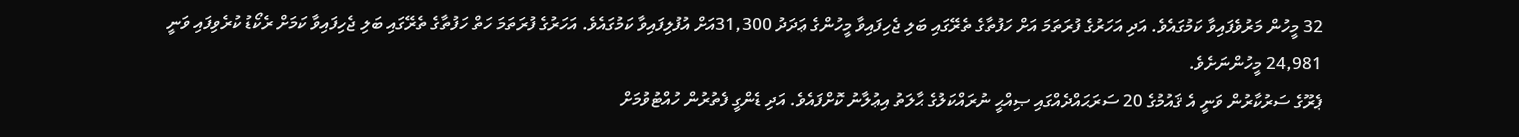32 މީހުން މަރުވެފައިވާ ކަމުގައެވެ. އަދި އަހަރުގެ ފުރަތަމަ އަށް ހަފުތާގެ ތެރޭގައި ބަލި ޖެހިފައިވާ މީހުންގެ ޢަދަދު 31,300އަށް އުފުލިފައިވާ ކަމުގައެވެ. އަހަރުގެ ފުރަތަމަ ހަތް ހަފުތާގެ ތެރޭގައި ބަލި ޖެހިފައިވާ ކަމަށް ރެކޯޑު ކުރެވިފައި ވަނީ 24,981 މީހުންނަށެވެ.
ޕެރޫގެ ސަރުކާރުން ވަނީ އެ ޤައުމުގެ 20 ސަރަޙައްދެއްގައި ޞިއްޙީ ނުރައްކަލުގެ ޙާލަތު އިޢުލާނު ކޮށްފައެވެ. އަދި ޑެންގީ ފެތުރުން ހުއްޓުވުމަށް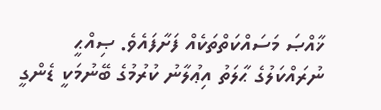ޚާއްޞަ މަސައްކަތްތަކެއް ފަށާފައެވެ. ޞިއްޙީ ނުރައްކަލުގެ ޙާލަތު އިޢުލާނު ކުރުމުގެ ބޭނުމަކީ ޑެންގީ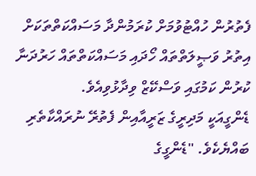ފެތުރުން ހުއްޓުވުމަށް ކުރަމުންދާ މަސައްކަތްތަކަށް އިތުރު ވަޞީލަތްތައް ހޯދައި މަސައްކަތްތައް ހަރުދަނާ ކުރުން ކަމުގައި ވަސްކޭޒް ވިދާޅުވިއެވެ.
ޑެންގީއަކީ މަދިރީގެ ޒަރީއާއިން ފެތުރޭ ނުރައްކާތެރި ބައްޔެކެވެ. "ޑެންގީގެ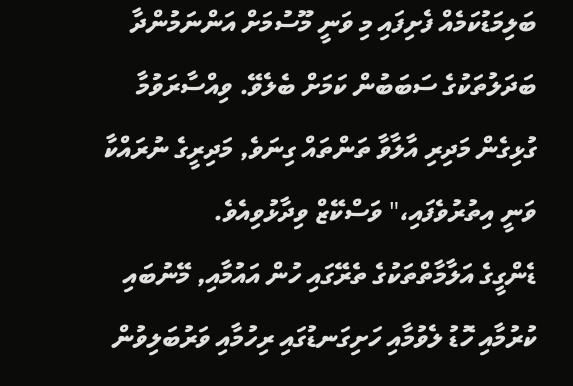ބަލިމަޑުކަމެއް ފެށިފައި މި ވަނީ މޫސުމަށް އަންނަމުންދާ ބަދަލުތަކުގެ ސަބަބުން ކަމަށް ބެލެވޭ. ވިއްސާރަވުމާ ގުޅިގެން މަދިރި އާލާވާ ތަންތައް ގިނަވެ, މަދިރީގެ ނުރައްކާ ވަނީ އިތުރުވެފައި،" ވަސްކޭޒް ވިދާޅުވިއެވެ.
ޑެންގީގެ އަލާމާތްތަކުގެ ތެރޭގައި ހުން އައުމާއި, މޭނުބައި ކުރުމާއި ހޮޑު ލެވުމާއި ހަށިގަނޑުގައި ރިހުމާއި ވަރުބަލިވުން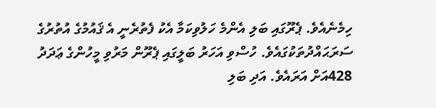ހިމެނެއެވެ. ޕެރޫގައި ބަލި އެންމެ ހަލުވިކަމާ އެކު ފެތުރެނީ އެ ޤައުމުގެ އުތުރުގެ ސަރަޙައްދުތަކުގައެވެ. ހުސްވި އަހަރު ބަލީގައި ޕެރޫން މަރުވި މީހުންގެ ޢަދަދު 428އަށް އަރައެވެ. އަދި ބަލި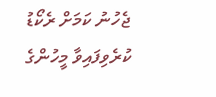ޖެހުނު ކަމަށް ރެކޯޑު ކުރެވިފައިވާ މީހުންގެ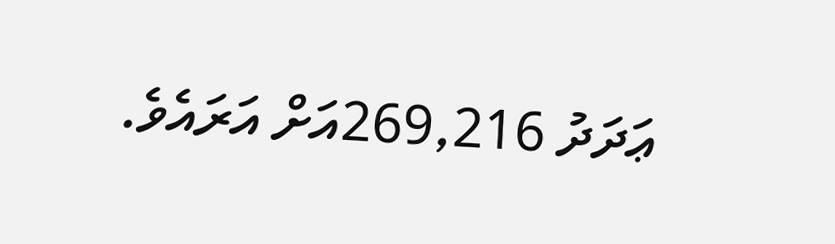ޢަދަދު 269,216އަށް އަރައެވެ.